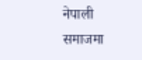नेपाली समाजमा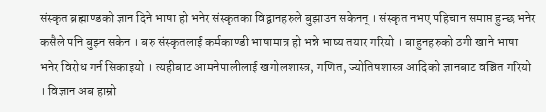संस्कृत ब्रह्माण्डको ज्ञान दिने भाषा हो भनेर संस्कृतका विद्वानहरुले बुझाउन सकेनन् । संस्कृत नभए पहिचान समाप्त हुन्छ भनेर कसैले पनि बुझ्न सकेन । बरु संस्कृतलाई कर्मकाण्डी भाषामात्र हो भन्ने भाष्य तयार गरियो । बाहुनहरुको ठगी खाने भाषा भनेर विरोध गर्न सिकाइयो । त्यहीबाट आमनेपालीलाई खगोलशास्त्र, गणित, ज्योतिषशास्त्र आदिको ज्ञानबाट वञ्चित गरियो । विज्ञान अब हाम्रो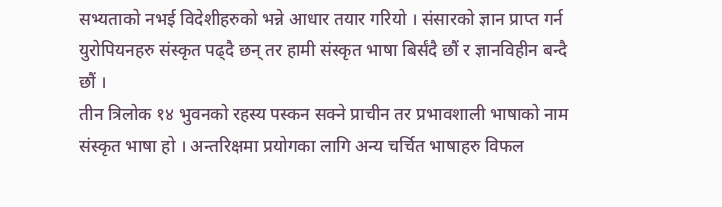सभ्यताको नभई विदेशीहरुको भन्ने आधार तयार गरियो । संसारको ज्ञान प्राप्त गर्न युरोपियनहरु संस्कृत पढ्दै छन् तर हामी संस्कृत भाषा बिर्संदै छौं र ज्ञानविहीन बन्दै छौं ।
तीन त्रिलोक १४ भुवनको रहस्य पस्कन सक्ने प्राचीन तर प्रभावशाली भाषाको नाम संस्कृत भाषा हो । अन्तरिक्षमा प्रयोगका लागि अन्य चर्चित भाषाहरु विफल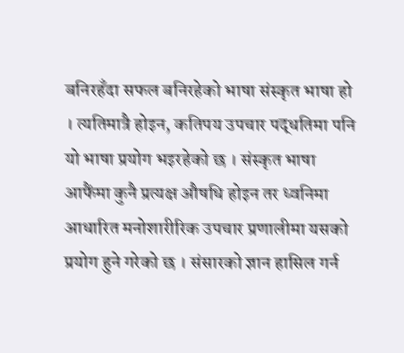बनिरहँदा सफल बनिरहेको भाषा संस्कृत भाषा हो । त्यतिमात्रै होइन, कतिपय उपचार पद्धतिमा पनि यो भाषा प्रयोग भइरहेको छ । संस्कृत भाषा आफैंमा कुनै प्रत्यक्ष औषधि होइन तर ध्वनिमा आधारित मनोशारीरिक उपचार प्रणालीमा यसको प्रयोग हुने गरेको छ । संसारको ज्ञान हासिल गर्न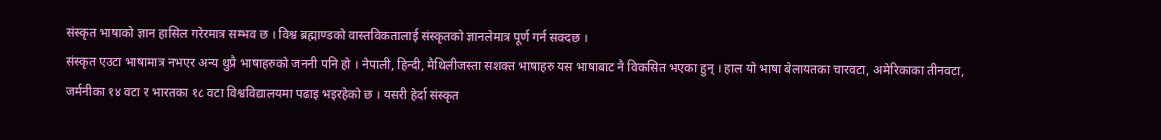संस्कृत भाषाको ज्ञान हासिल गरेरमात्र सम्भव छ । विश्व ब्रह्माण्डको वास्तविकतालाई संस्कृतको ज्ञानलेमात्र पूर्ण गर्न सक्दछ ।
संस्कृत एउटा भाषामात्र नभएर अन्य थुप्रै भाषाहरुको जननी पनि हो । नेपाली, हिन्दी, मैथिलीजस्ता सशक्त भाषाहरु यस भाषाबाट नै विकसित भएका हुन् । हाल यो भाषा बेलायतका चारवटा, अमेरिकाका तीनवटा, जर्मनीका १४ वटा र भारतका १८ वटा विश्वविद्यालयमा पढाइ भइरहेको छ । यसरी हेर्दा संस्कृत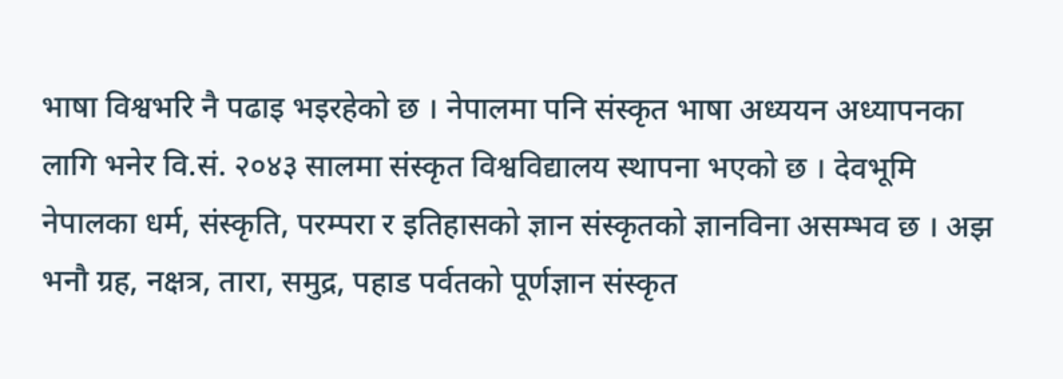भाषा विश्वभरि नै पढाइ भइरहेको छ । नेपालमा पनि संस्कृत भाषा अध्ययन अध्यापनका लागि भनेर वि.सं. २०४३ सालमा संस्कृत विश्वविद्यालय स्थापना भएको छ । देवभूमि नेपालका धर्म, संस्कृति, परम्परा र इतिहासको ज्ञान संस्कृतको ज्ञानविना असम्भव छ । अझ भनौ ग्रह, नक्षत्र, तारा, समुद्र, पहाड पर्वतको पूर्णज्ञान संस्कृत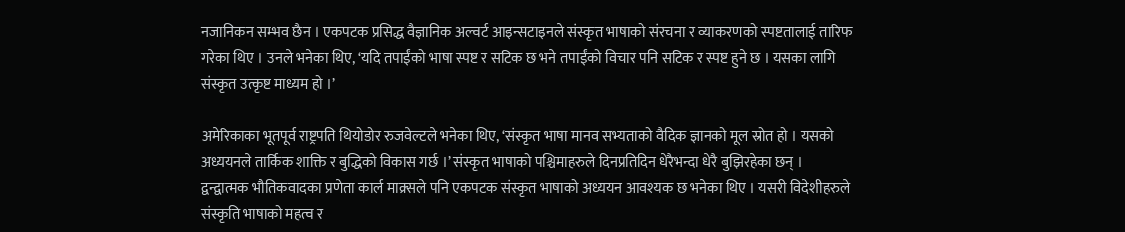नजानिकन सम्भव छैन । एकपटक प्रसिद्ध वैज्ञानिक अल्वर्ट आइन्सटाइनले संस्कृत भाषाको संरचना र व्याकरणको स्पष्टतालाई तारिफ गरेका थिए । उनले भनेका थिए, ‘यदि तपाईंको भाषा स्पष्ट र सटिक छ भने तपाईंको विचार पनि सटिक र स्पष्ट हुने छ । यसका लागि संस्कृत उत्कृष्ट माध्यम हो ।’

अमेरिकाका भूतपूर्व राष्ट्रपति थियोडोर रुजवेल्टले भनेका थिए, ‘संस्कृत भाषा मानव सभ्यताको वैदिक ज्ञानको मूल स्रोत हो । यसको अध्ययनले तार्किक शाक्ति र बुद्धिको विकास गर्छ ।’ संस्कृत भाषाको पश्चिमाहरुले दिनप्रतिदिन धेरैभन्दा धेरै बुझिरहेका छन् । द्वन्द्वात्मक भौतिकवादका प्रणेता कार्ल माक्र्सले पनि एकपटक संस्कृत भाषाको अध्ययन आवश्यक छ भनेका थिए । यसरी विदेशीहरुले संस्कृति भाषाको महत्व र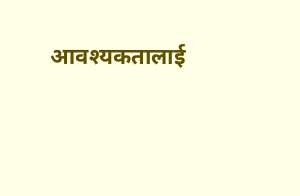आवश्यकतालाई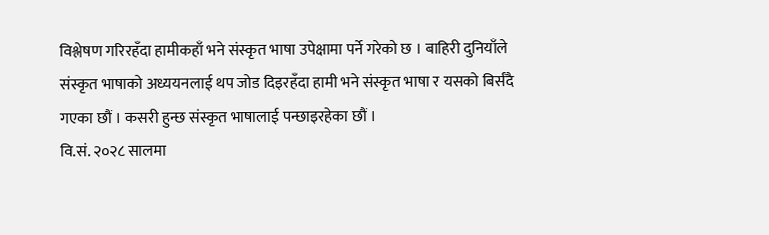विश्लेषण गरिरहँदा हामीकहाँ भने संस्कृत भाषा उपेक्षामा पर्ने गरेको छ । बाहिरी दुनियाँले संस्कृत भाषाको अध्ययनलाई थप जोड दिइरहँदा हामी भने संस्कृत भाषा र यसको बिर्संदै गएका छौं । कसरी हुन्छ संस्कृत भाषालाई पन्छाइरहेका छौं ।
वि.सं. २०२८ सालमा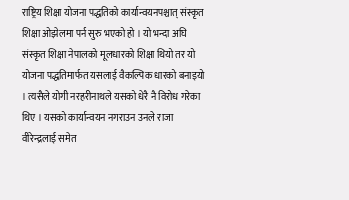राष्ट्रिय शिक्षा योजना पद्धतिको कार्यान्वयनपश्चात् संस्कृत शिक्षा ओझेलमा पर्न सुरु भएको हो । यो भन्दा अघि संस्कृत शिक्षा नेपालको मूलधारको शिक्षा थियो तर यो योजना पद्धतिमार्फत यसलाई वैकल्पिक धारको बनाइयो । त्यसैले योगी नरहरीनाथले यसको धेरै नै विरोध गरेका थिए । यसको कार्यान्वयन नगराउन उनले राजा वीरेन्द्रलाई समेत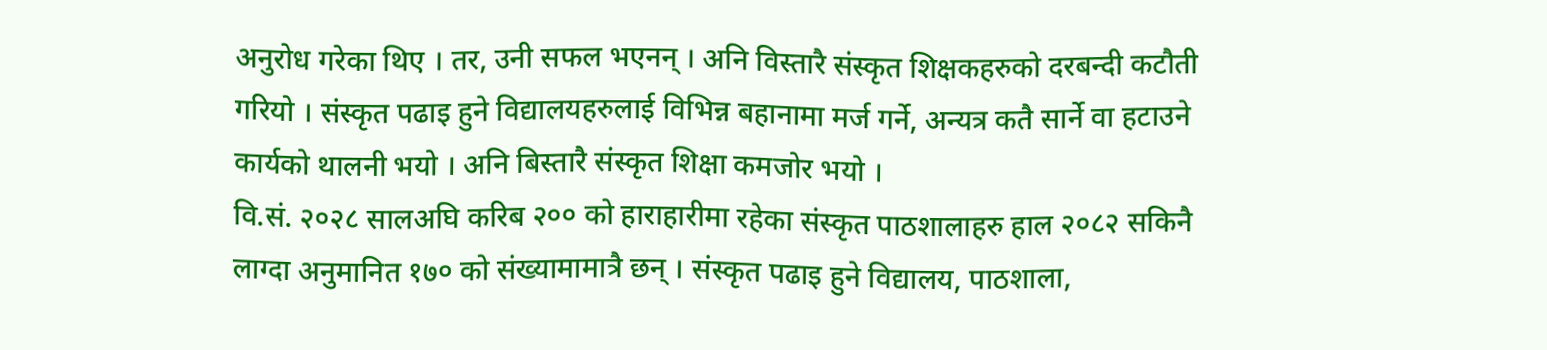अनुरोध गरेका थिए । तर, उनी सफल भएनन् । अनि विस्तारै संस्कृत शिक्षकहरुको दरबन्दी कटौती गरियो । संस्कृत पढाइ हुने विद्यालयहरुलाई विभिन्न बहानामा मर्ज गर्ने, अन्यत्र कतै सार्ने वा हटाउने कार्यको थालनी भयो । अनि बिस्तारै संस्कृत शिक्षा कमजोर भयो ।
वि.सं. २०२८ सालअघि करिब २०० को हाराहारीमा रहेका संस्कृत पाठशालाहरु हाल २०८२ सकिनै लाग्दा अनुमानित १७० को संख्यामामात्रै छन् । संस्कृत पढाइ हुने विद्यालय, पाठशाला,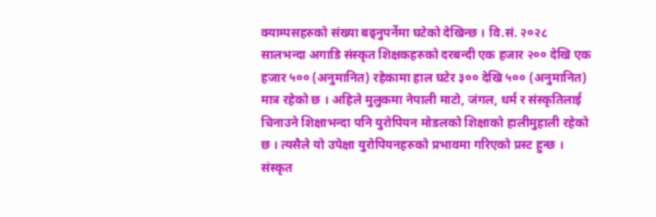क्याम्पसहरुको संख्या बढ्नुपर्नेमा घटेको देखिन्छ । वि.सं. २०२८ सालभन्दा अगाडि संस्कृत शिक्षकहरुको दरबन्दी एक हजार २०० देखि एक हजार ५०० (अनुमानित) रहेकामा हाल घटेर ३०० देखि ५०० (अनुमानित) मात्र रहेको छ । अहिले मुलुकमा नेपाली माटो, जंगल, धर्म र संस्कृतिलाई चिनाउने शिक्षाभन्दा पनि युरोपियन मोडलको शिक्षाको हालीमुहाली रहेको छ । त्यसैले यो उपेक्षा युरोपियनहरुको प्रभावमा गरिएको प्रस्ट हुन्छ । संस्कृत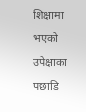शिक्षामा भएको उपेक्षाका पछाडि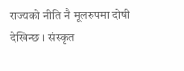राज्यको नीति नै मूलरुपमा दोषी देखिन्छ । संस्कृत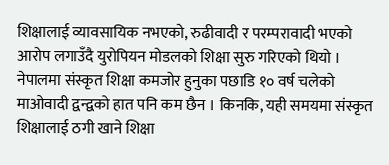शिक्षालाई व्यावसायिक नभएको, रुढीवादी र परम्परावादी भएको आरोप लगाउँदै युरोपियन मोडलको शिक्षा सुरु गरिएको थियो ।
नेपालमा संस्कृत शिक्षा कमजोर हुनुका पछाडि १० वर्ष चलेको माओवादी द्वन्द्वको हात पनि कम छैन । किनकि, यही समयमा संस्कृत शिक्षालाई ठगी खाने शिक्षा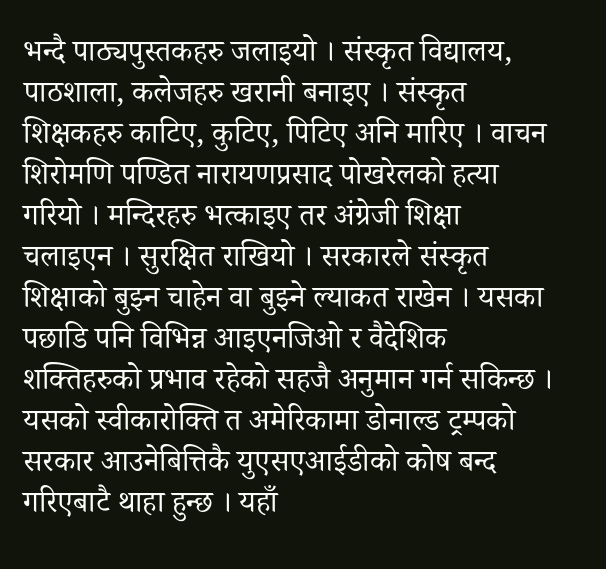भन्दै पाठ्यपुस्तकहरु जलाइयो । संस्कृत विद्यालय, पाठशाला, कलेजहरु खरानी बनाइए । संस्कृत शिक्षकहरु काटिए, कुटिए, पिटिए अनि मारिए । वाचन शिरोमणि पण्डित नारायणप्रसाद पोखरेलको हत्या गरियो । मन्दिरहरु भत्काइए तर अंग्रेजी शिक्षा चलाइएन । सुरक्षित राखियो । सरकारले संस्कृत शिक्षाको बुझ्न चाहेन वा बुझ्ने ल्याकत राखेन । यसका पछाडि पनि विभिन्न आइएनजिओ र वैदेशिक शक्तिहरुको प्रभाव रहेको सहजै अनुमान गर्न सकिन्छ । यसको स्वीकारोक्ति त अमेरिकामा डोनाल्ड ट्रम्पको सरकार आउनेबित्तिकै युएसएआईडीको कोष बन्द गरिएबाटै थाहा हुन्छ । यहाँ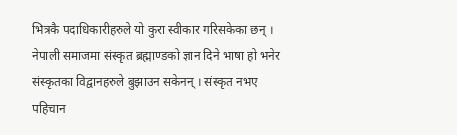भित्रकै पदाधिकारीहरुले यो कुरा स्वीकार गरिसकेका छन् ।
नेपाली समाजमा संस्कृत ब्रह्माण्डको ज्ञान दिने भाषा हो भनेर संस्कृतका विद्वानहरुले बुझाउन सकेनन् । संस्कृत नभए पहिचान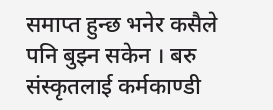समाप्त हुन्छ भनेर कसैले पनि बुझ्न सकेन । बरु संस्कृतलाई कर्मकाण्डी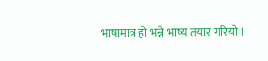भाषामात्र हो भन्ने भाष्य तयार गरियो ।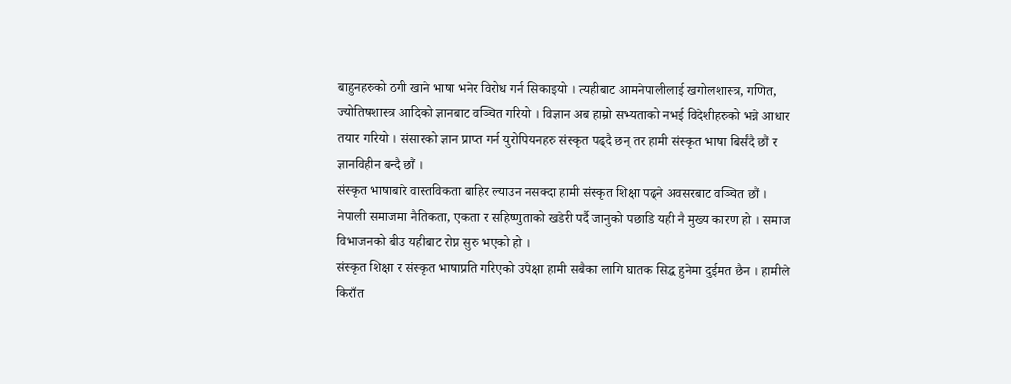बाहुनहरुको ठगी खाने भाषा भनेर विरोध गर्न सिकाइयो । त्यहीबाट आमनेपालीलाई खगोलशास्त्र, गणित, ज्योतिषशास्त्र आदिको ज्ञानबाट वञ्चित गरियो । विज्ञान अब हाम्रो सभ्यताको नभई विदेशीहरुको भन्ने आधार तयार गरियो । संसारको ज्ञान प्राप्त गर्न युरोपियनहरु संस्कृत पढ्दै छन् तर हामी संस्कृत भाषा बिर्संदै छौं र ज्ञानविहीन बन्दै छौं ।
संस्कृत भाषाबारे वास्तविकता बाहिर ल्याउन नसक्दा हामी संस्कृत शिक्षा पढ्ने अवसरबाट वञ्चित छौं । नेपाली समाजमा नैतिकता, एकता र सहिष्णुताको खडेरी पर्दै जानुको पछाडि यही नै मुख्य कारण हो । समाज विभाजनको बीउ यहीबाट रोप्न सुरु भएको हो ।
संस्कृत शिक्षा र संस्कृत भाषाप्रति गरिएको उपेक्षा हामी सबैका लागि घातक सिद्ध हुनेमा दुईमत छैन । हामीले किराँत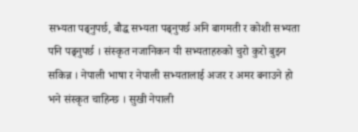सभ्यता पढ्नुपर्छ, बौद्ध सभ्यता पढ्नुपर्छ अनि बागमती र कोशी सभ्यता पनि पढ्नुपर्छ । संस्कृत नजानिकन यी सभ्यताहरुको चुरो कुरो बुझ्न सकिन्न । नेपाली भाषा र नेपाली सभ्यतालाई अजर र अमर बनाउने हो भने संस्कृत चाहिन्छ । सुखी नेपाली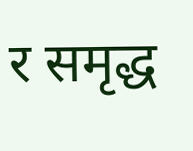र समृद्ध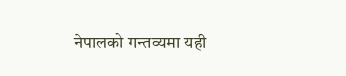नेपालको गन्तव्यमा यही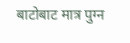बाटोबाट मात्र पुग्न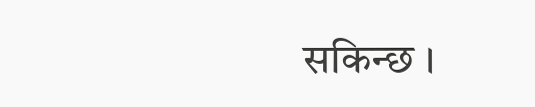सकिन्छ ।